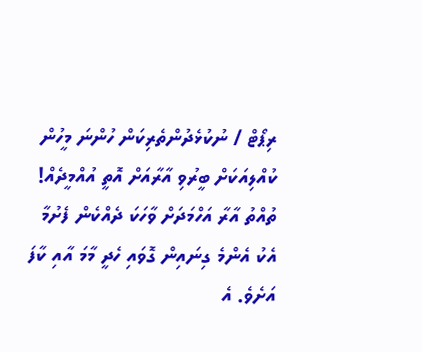ރިޕޯޓް / ނުކުޅެދުންތެރިކަން ހުންނަ މީހުން
ކުއްލިއަކަށް ބީރުވި އާރާއަށް އޮތީ އުއްމީދެއް!
ތުއްތު އާރާ އަހްމަދަށް ވާހަކަ ދެއްކެން ފެށުމާ އެކު އެންމެ ގިނައިން ގޮވައި ހެދީ މާމަ އާއި ކާފަ އަށެވެ. އެ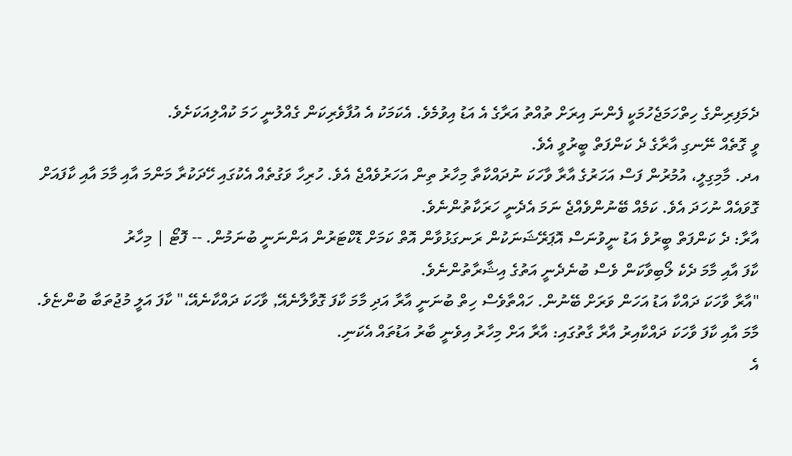ދެމަފިރިންގެ ހިތްހަމަޖެހުމަކީ ފެންނަ އިރަށް ތުއްތު އަރާގެ އެ އަޑު އިވުމެވެ. އެކަމަކު އެ އުފާވެރިކަން ގެއްލުނީ ހަމަ ކުއްލިއަކަށެވެ.
ވީ ގޮތެއް ނޭނގި އާރާގެ ދެ ކަންފަތް ބީރުވީ އެވެ.
އދ. މާމިގިލީ، އުމުރުން ފަސް އަހަރުގެ އާރާ ވާހަކަ ނުދައްކާތާ މިހާރު ތިން އަހަރުވެއްޖެ އެވެ. ހުރިހާ ވަގުތެއް އެކުގައި ހޭދަކުރާ މަންމަ އާއި މާމަ އާއި ކާފައަށް ގޮވައެއް ނުހަދަ އެވެ. ކަމެއް ބޭނުންވެއްޖެ ނަމަ އެދެނީ ހަރަކާތުންނެވެ.
އާރާ: ދެ ކަންފަތް ބީރުވެ އަޑު ނީވުނަސް އޮޕަރޭޝަނަކުން ރަނގަޅުވާން އޮތް ކަމަށް ޑޮކްޓަރުން އަންނަނީ ބުނަމުން. -- ފޮޓޯ | މިހާރު
ކާފަ އާއި މާމަ ދެކެ ލޯބިވާކަން ވެސް ބުނެދެނީ އަތުގެ އިޝާރާތުންނެވެ.
"އާރާ ވާހަކަ ދައްކާ އަޑު އަހަން ވަރަށް ބޭނުން. ހައްތާވެސް ހިތް ބުނަނީ އާރާ އަދި މާމަ ކާފަ ގޮވާލާނެއޭ, ވާހަކަ ދައްކާނެއޭ،" ކާފަ އަލީ މުޖުތަބާ ބުންޏެވެ.
މާމަ އާއި ކާފަ ވާހަކަ ދައްކާއިރު އާރާ ގާތުގައި: އާރާ އަށް މިހާރު އިވެނީ ބާރު އަޑުތައް އެކަނި.
އެ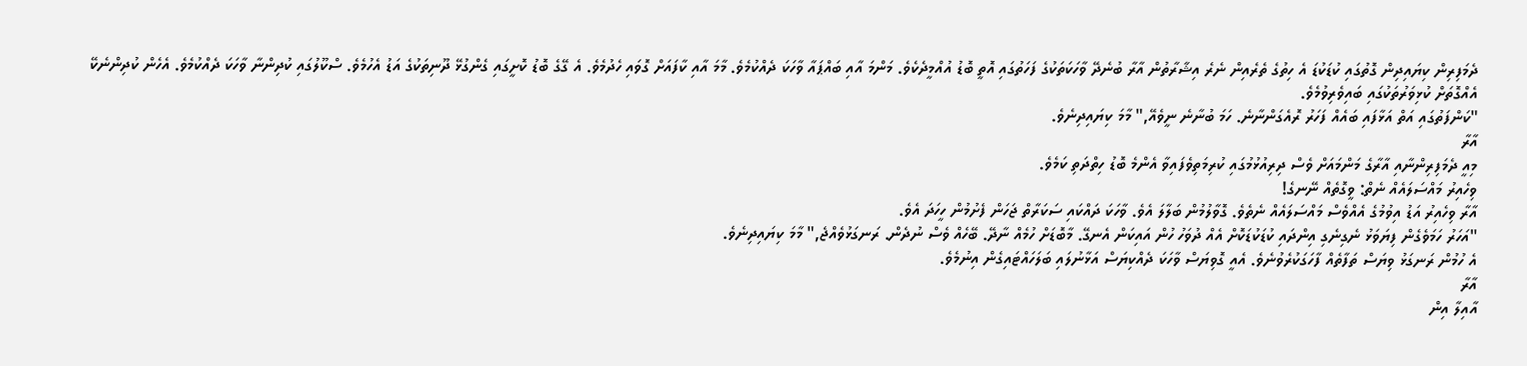ދެމަފިރިން ކިޔައިދިން ގޮތުގައި ކުޑަކުޑަ އެ ހިތުގެ ތެރެއިން ނެރެ އިޝާރާތުން އާރާ ބުނެދޭ ވާހަކަތަކުގެ ފަހަތުގައި އޮތީ ބޮޑު އުއްމީދެކެވެ. މަންމަ އާއި ބައްޕައާ ވާހަކަ ދެއްކުމެވެ. މާމަ އާއި ކާފައަށް ގޮވައި ހެދުމެވެ. އެ ގޭގެ ބޮޑު ކޮށީގައި ގެންގުޅޭ ދޫނިތަކުގެ އަޑު އެހުމެވެ. ސްކޫލުގައި ކުދިންނާ ވާހަކަ ދެއްކުމެވެ. އެހެން ކުދިންނެކޭ އެއްގޮތަށް ކުޅިވަރުތަކުގައި ބައިވެރިވުމެވެ.
"ކަންފަތުގައި އަތް އަޅާފައި ބައެއް ފަހަރު ރޮއެގަންނާނެ. ހަމަ ބުނާނެ ނީވެއޭ," މާމަ ކިޔައިދިނެވެ.
އާރާ
މިއީ ދެމަފިރިންނާއި އާރާގެ މަންމައަށް ވެސް ދިރިއުޅުމުގައި ކުރިމަތިވެފައިވާ އެންމެ ބޮޑު ހިތްދަތި ކަމެވެ.
ވިހެއިރު މައްސަލައެއް ނެތް: ވީގޮތެއް ނޭނގެ!
އާރާ ވިހެއިރު އަޑު އިވުމުގެ އެއްވެސް މައްސަލައެއް ނެތެވެ. ގޮވާލުމުން ބަލާލަ އެވެ. ވާހަކަ ދައްކައި ސަކަރާތް ޖަހަން ފެށުމުން ހީހަދަ އެވެ.
"އަހަރު ހަމަވެގެން ފިޔަވަޅު ނެގިނެގި އިންދައި ކުޑަކުޑަކޮށް އެއް ދުވަހު ހުން އައިކަން އެނގޭ. މާބޮޑަށް ހުމެއް ނާދޭ. ބޭހެއް ވެސް ނުދެން. ރަނގަޅުވެއްޖެ," މާމަ ކިޔައިދިނެވެ.
އެ ހުމުން ރަނގަޅު ވިޔަސް ތަފާތެއް ފާހަގަކުރެވުނެވެ. އެއީ ގޮވިޔަސް ވާހަކަ ދެއްކިޔަސް އަޅާނުލައި ބަލަހައްޓައިގެން އިނުމެވެ.
އާރާ
އާއިލާ އިން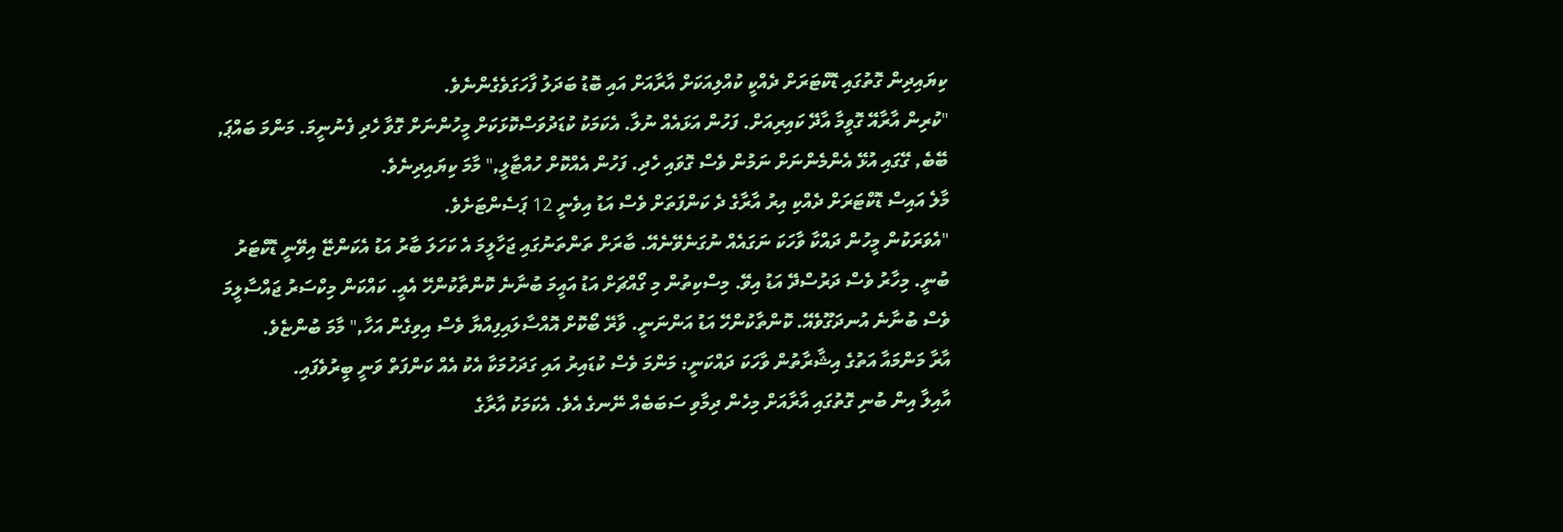ކިޔައިދިން ގޮތުގައި ޑޮކްޓަރަށް ދެއްކީ ކުއްލިއަކަށް އާރާއަށް އައި ބޮޑު ބަދަލު ފާހަގަވެގެންނެވެ.
"ކުރިން އާރާއޭ ގޮވީމާ އާދޭ ކައިރިއަށް. ފަހުން އަޅައެއް ނުލާ. އެކަމަކު ކުޑަދުވަސްކޮޅަކަށް މީހުންނަށް ގޮވާ ހެދި ފެނުނީމަ. މަންމަ ބައްޕަ, ބޭބެ, ގޭގައި އުޅޭ އެންމެންނަށް ނަމުން ވެސް ގޮވައި ހެދި. ފަހުން އެއްކޮށް ހުއްޓާލީ," މާމަ ކިޔައިދިނެވެ.
މާލެ އައިސް ޑޮކްޓަރަށް ދެއްކި އިރު އާރާގެ ދެ ކަންފަތަށް ވެސް އަޑު އިވެނީ 12 ޕަސެންޓަށެވެ.
"އެވަރަކުން މީހުން ދައްކާ ވާހަކަ ނަގައެއް ނުގަނެވޭނެއޭ. ބާރަށް ތަންތަނުގައި ޖަހާލީމަ އެ ކަހަލަ ބާރު އަޑު އެކަންޏޭ އިވޭނީ ޑޮކްޓަރު ބުނީ. މިހާރު ވެސް ދަރުސްދޭ އަޑު އިވޭ. މިސްކިތުން މި ގޯއްޗަށް އަޑު އައީމަ ބުނާނެ ކޮންތާކުންހޭ އެއީ. ކައްކަން މިކްސަރު ޖައްސާލީމަ ވެސް ބުނާނެ އުނދަގޫވެއޭ. ކޮންތާކުންހޭ އަޑު އަންނަނީ. ވާރޭ ބޯކޮށް އޮއްސާލައިފިއްޔާ ވެސް އިވިގެން އަހާ," މާމަ ބުންޏެވެ.
އާރާ މަންމައާ އަތުގެ އިޝާރާތުން ވާހަކަ ދައްކަނީ: މަންމަ ވެސް ކުޑައިރު އައި ގަދަހުމަކާ އެކު އެއް ކަންފަތް ވަނީ ބީރުވެފައި.
އާއިލާ އިން ބުނި ގޮތުގައި އާރާއަށް މިހެން ދިމާވި ސަބަބެއް ނޭނގެ އެވެ. އެކަމަކު އާރާގެ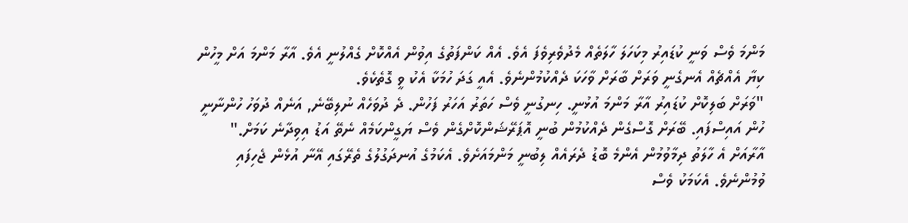މަންމަ ވެސް ވަނީ ކުޑައިރު މިކަހަލަ ހާލަތެއް މެދުވެރިވެފަ އެވެ. އެއް ކަންފަތުގެ އިވުން އެއްކޮށް ގެއްލުނީ އެވެ. އާރާ މަންމަ އަށް މީހުން ކިޔާ އެއްޗެއް އެނގެނީ ވަރަށް ބާރަށް ވާހަކަ ދެއްކުމުންނެވެ. އެއީ ގަދަ ހުމަކާ އެކު ވީ ގޮތެކެވެ.
"ވަރަށް ބަލިކޮށް ކުޑައިރު އާރާ މަންމަ އުޅުނީ. ހިނގުނީ ވެސް ހަތަރު އަހަރު ފަހުން. ދެ ދުވަހެއް ނުލިބޭނެ, އަނެއް ދުވަހު ހުންނާނީ ހުން އައިސްފައި. ބޭރަށް ގޮސްގެން ދެއްކުމުން ބުނީ އޮޕަރޭޝަންކޮށްގެން ވެސް ޔަގީންކަމެއް ނެތޭ އަޑު އިވިދާނެ ކަމަށް."
އާރާއަށް އެ ހާލަތު ދިމާވުމުން އެންމެ ބޮޑު ދެރައެއް ލިބުނީ މަންމައަށެވެ. އެކަމުގެ އުނދަގުލުގެ ތެރޭގައި އޭނާ އުޅެން ޖެހިފައި ވުމުންނެވެ. އެކަމަކު ވެސް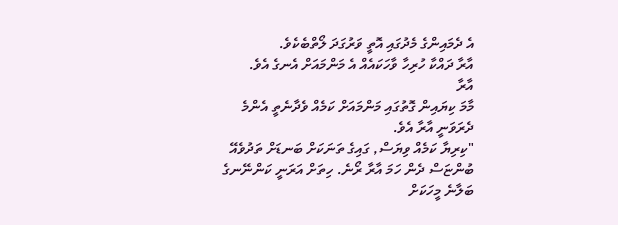އެ ދެމައިންގެ މެދުގައި އޮތީ ވަރުގަދަ ލޯތްބެކެވެ.
އާރާ ދައްކާ ހުރިހާ ވާހަކައެއް އެ މަންމައަށް އެނގެ އެވެ.
އާރާ
މާމަ ކިޔައިން ގޮތުގައި މަންމައަށް ކަމެއް ވެދާނެތީ އެންމެ ދެރަވަނީ އާރާ އެވެ.
"ކިރިޔާ ކަމެއް ވިޔަސް, ގައިގެ ތަނަކަށް ބަނޑަށް ތަދުވެއޭ ބުންޏަސް ދެން ހަމަ އާރާ ރޯނެ. ހިތަށް އަރަނީ ކަންނޭނގެ ބަލާނެ މީހަކަށް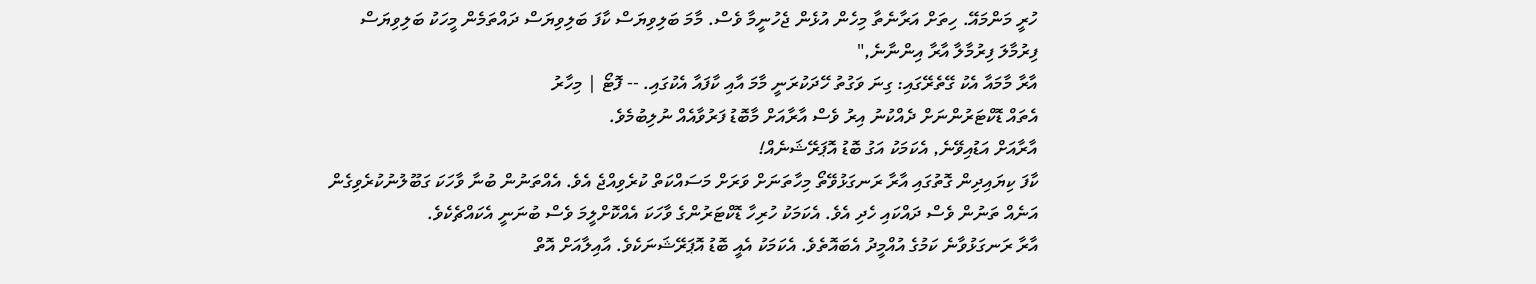ހުރީ މަންމައޭ. ހިތަށް އަރާނެތާ މިހެން އުޅެން ޖެހުނީމާ ވެސް. މާމަ ބަލިވިޔަސް ކާފަ ބަލިވިޔަސް ދައްތަމެން މީހަކު ބަލިވިޔަސް ފިރުމާލަ ފިރުމާލާ އާރާ އިންނާނެ,"
އާރާ މާމައާ އެކު ގޭތެރޭގައި: ގިނަ ވަގުތު ހޭދަކުރަނީ މާމަ އާއި ކާފައާ އެކުގައި. -- ފޮޓޯ | މިހާރު
އެތައް ޑޮކްޓަރުންނަށް ދެއްކުނު އިރު ވެސް އާރާއަށް މާބޮޑު ފަރުވާއެއް ނުލިބުމެވެ.
އާރާއަށް އަޑުއިވޭނެ, އެކަމަކު އަގު ބޮޑު އޮޕަރޭޝަނެއް!
ކާފަ ކިޔައިދިން ގޮތުގައި އާރާ ރަނގަޅުވޭތޯ މިހާތަނަށް ވަރަށް މަސައްކަތް ކުރެވިއްޖެ އެވެ. އެއްތަނުން ބުނާ ވާހަކަ ގަބޫލުނުކުރެވިގެން އަނެއް ތަނުން ވެސް ދައްކައި ހެދި އެވެ. އެކަމަކު ހުރިހާ ޑޮކްޓަރުންގެ ވާހަކަ އެއްކޮށްލީމަ ވެސް ބުނަނީ އެކައްޗެކެވެ.
އާރާ ރަނގަޅުވާނެ ކަމުގެ އުއްމީދު އެބައޮތެވެ. އެކަމަކު އެއީ ބޮޑު އޮޕަރޭޝަނަކެވެ. އާއިލާއަށް އޮތް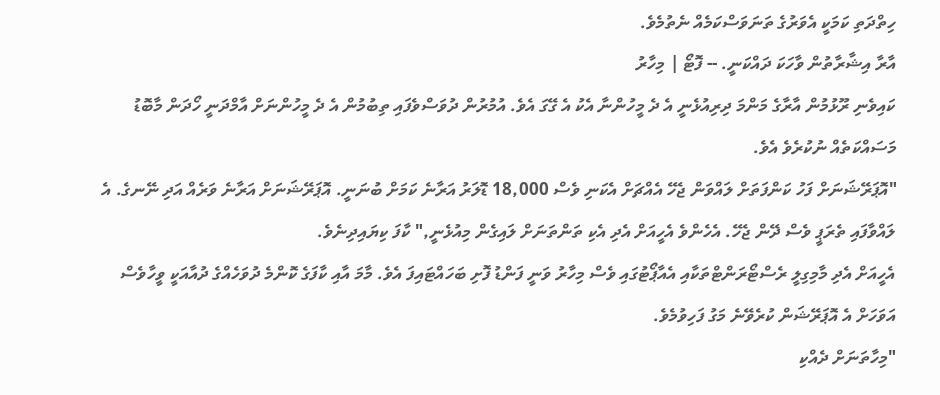ހިތްދަތި ކަމަކީ އެވަރުގެ ތަނަވަސްކަމެއް ނެތުމެވެ.
އާރާ އިޝާރާތުން ވާހަކަ ދައްކަނީ. -- ފޮޓޯ | މިހާރު
ކައިވެނި ރޫޅުމުން އާރާގެ މަންމަ ދިރިއުޅެނީ އެ ދެ މީހުންނާ އެކު އެ ގޭގަ އެވެ. އުމުރުން ދުވަސްވެފައި ތިބުމުން އެ ދެ މީހުންނަށް އާމްދަނީ ހޯދަން މާބޮޑު މަސައްކަތެއް ނުކުރެވެ އެވެ.
"އޮޕަރޭޝަނަށް ފަހު ކަންފަތަށް ލައްވަން ޖެހޭ އެއްޗަށް އެކަނި ވެސް 18,000 ޑޮލަރު އަރާނެ ކަމަށް ބުނަނީ. އޮޕަރޭޝަނަށް އަރާނެ ވަރެއް އަދި ނޭނގެ. އެ ލައްވާފައި ތެރަޕީ ވެސް ދޭން ޖެހޭ. އެހެންވެ އެހީއަށް އެދި އެކި ތަންތަނަށް ލައިގެން މިއުޅެނީ," ކާފަ ކިޔައިދިނެވެ.
އެހީއަށް އެދި މާމިގިލީ ރެސްޓޯރަންޓްތަކާއި އެއާޕޯޓުގައި ވެސް މިހާރު ވަނީ ފަންޑު ފޮށި ބަހައްޓައިފަ އެވެ. މާމަ އާއި ކާފަގެ ކޮންމެ ދުވަހެއްގެ ދުއާއަކީ ވީހާވެސް އަވަހަށް އެ އޮޕަރޭޝަން ކުރެވޭނެ މަގު ފަހިވުމެވެ.
"މިހާތަނަށް ދެއްކި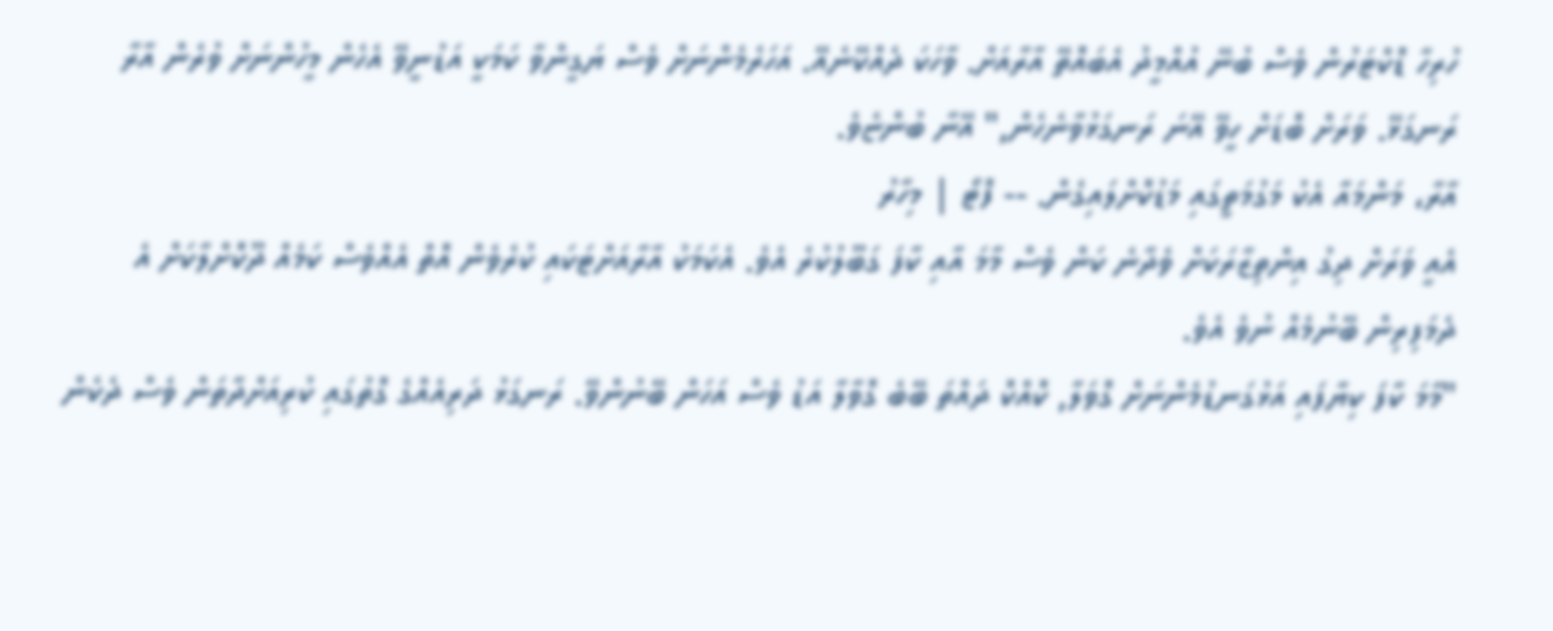ހުރިހާ ޑޮކްޓަރުން ވެސް ބުނޭ އުއްމީދު އެބައޮތޭ އާރާއަށް. ވާހަކަ ދެއްކޭނެއޭ. އަހަރެމެންނަށް ވެސް ޔަގީންވާ ކަމަކީ އަޑުނީވޭ އެހެން މީހުންނަށް ވުރެން އާރާ ރަނގަޅޭ. ވަރަށް ބޮޑަށް ހީވޭ އޭނަ ރަނގަޅުވާނެހެން," އޭނާ ބުންޏެވެ.
އާރާ، މަންމައާ އެކު މަގުމަތީގައި މަޑުކޮށްލައިގެން. -- ފޮޓޯ | މިހާރު
އެއީ ވަރަށް ދިގު އިންތިޒާރަކަށް ވެދާނެ ކަން ވެސް މާމަ އާއި ކާފަ ގަބޫލުކުރެ އެވެ. އެކަމަކު އާރާއަށްޓަކައި ކުރެވެން އޮތް އެއްވެސް ކަމެއް ދޫކޮށްލާކަށް އެ ދެމަފިރިން ބޭނުމެއް ނުވެ އެވެ.
"މާމަ ކާފަ ކިޔާފައި އަޅުގަނޑުމެންނަށް ގޮވަލާ, ކޮއްކޮ ދައްތަ ބޭބެ ގޮވާލާ އަޑު ވެސް އަހަން ބޭނުންވޭ. ރަނގަޅު ދަރިއެއްގެ ގޮތުގައި ކުރިއަށްދާތަން ވެސް ދެކެން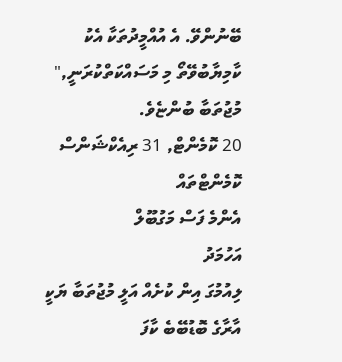ބޭނުންވޭ. އެ އުއްމީދުތަކާ އެކު ކާމިޔާބުވޭތޯ މި މަސައްކަތްކުރަނީ," މުޖުތަބާ ބުންޏެވެ.
20 ކޮމެންޓް, 31 ރިއެކްޝަންސް
ކޮމެންޓްތައް
އެންމެ ފަސް މަގުބޫލް
އަހުމަދު
ލިއުމުގަ އިން ކުށެއް އަލީ މުޖުތަބާ ޔަކީ އާރާގެ ބޮޑުބޭބެ ކާފަ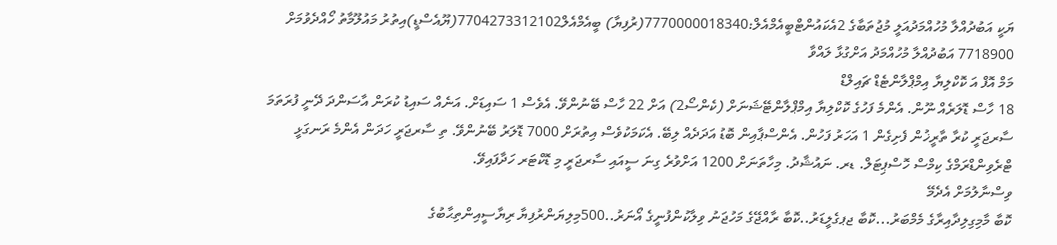ޔަކީ އަބުދުއްލާ މުހުއްމަދުއަލީ މުޖުތަބާގެ 2އެކައުންޓްބީއެމްއެލް:7770000018340(ރުފިޔާ) ބީއެމްއެލް7704273312102(ޔޫއެސްޑީ)އިތުރު މައުލޫމާތު ހޯއްދެވުމަށް 7718900 އަބުދުއްލާ މުހުއްމަދު އަށްގުޅާ ލައްވާ
މަމް އޮފް އަ ކޮކްލިޔާ އިމްޕްލާންޓެޑް ޗައިލްޑް
18 ހާސް ޑޮލަރެއް ނޫން. އެންމެ ފަހުގެ ކޮކްލިޔާ އިމްޕްލާންޓޭޝަނަށް (ކެންސޯ2) އަށް 22 ހާސް ބޭނުންވޭ. އެވެސް 1 ސައިޑަށް. އަނެއް ސައިޑު ކުރަން އާސަންދަ ދޭނީ ފުރަތަމަ ސާރޖަރީ ކުރާ ތާރީޚުން ފެށިގެން 1 އަހަރު ފަހުން. އެންސްޕާއިން ބޮޑު އަދަދެއް ލިބޭ. އެކަމަކުވެސް އިތުރަށް 7000 ޑޮލަރު ބޭނުންވޭ. ތި ސާރޖަރީ ހަދަން އެންމެ ރަނގަޅީ ޓްރެވިންޑްރަމްގެ ކިމްސް ހޮސްޕިޓަލް. ޑރ. ނައުޝާދު. މިހާތަނަށް 1200 އަށްވުރެ ގިނަ ސީއައި ސާރޖަރީ މި ޑޮކްޓަރ ހަދާފައިވޭ.
ވިސްނާލުމަށް އެދެމޭ
ކޮބާ މާމިގިލިދާއިރާގެ މެމްބަރު...ކޮބާ ޖޕގެލީޑަރު..ކޮބާ ރާއްޖޭގެ މަހުޖަނު ވިލާކުންފުނީގެ އޯނަރު..500މިލިޔަންރުފިޔާ ރިޔާސީއިންތިޙާބުގެ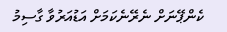ކެންޕޭނަށް ނެރޭނެކަމަށް އަޑުއަރުވާ ގާސިމު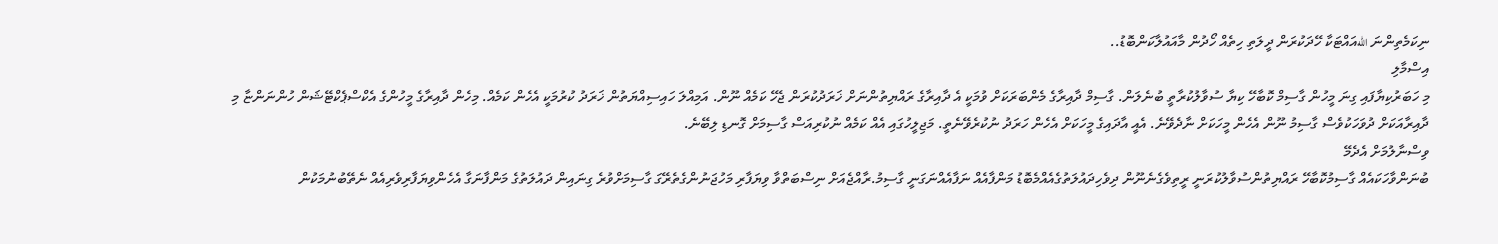ނިކަމެތިންނަ اللهއައްޓަކާ ހޭދަކުރަން ދީލަތި ހިތެއް ހޯދުން މާއައުލާކަންބޮޑު..
އިސްމާލި
މި ހަބަރުކިޔާފައި ގިނަ މީހުން ގާސިމް ކޮބާހޭ ކިޔާ ސުވާލުކުރާތީ ބުނެލަން. ގާސިމް ދާއިރާގެ މެންބަރަކަށް ވުމަކީ އެ ދާއިރާގެ ރައްޔިތުންނަށް ޚަރަދުކުރަން ޖެހޭ ކަމެއް ނޫން. އަމިއްލަ ހައިސިއްޔަތުން ޚަރަދު ކުރުމަކީ އެހެން ކަމެއް. މިހެން ދާއިރާގެ މީހުންގެ އެކްސްޕެކްޓޭޝަން ހުންނަންޏާ މި ދާއިރާއަކަށް ދުވަހަކުވެސް ގާސިމު ނޫން އެހެން މީހަކަށް ނާދެވޭނެ. އެއީ އާދައިގެ މީހަކަށް އެހެން ހަރަދު ނުކުރެވޭނެތީ. މަޖިލީހުގައި އެއް ކަމެއް ނުކުރިއަސް ގާސިމަށް ގޮނޑި ލިބޭނެ.
ވިސްނާލުމަށް އެދެމޭ
ބުނަންވާހަކައެއް ގާސިމުކޮބާހޭ ރައްޔިތުންސުވާލުކުރަނީ ރީތިވެގެނެނޫން ދިވެހިދައުލަތުގެއެއްމެބޮޑު މަންފާއެއް ނަފާއެއްނަގަނީ ގާސިމު.ރާއްޖެއަށް ނިސްބަތްވާ ވިޔަފާރި މަހުޖަނުންގެތެރޭގަ ގާސިމަށްވުރެ ގިނައިން ދައުލަތުގެ މަންފާނަގާ އެހެންވިޔަފާރިވެރިއެއް ނެތޭބުނުމަކުން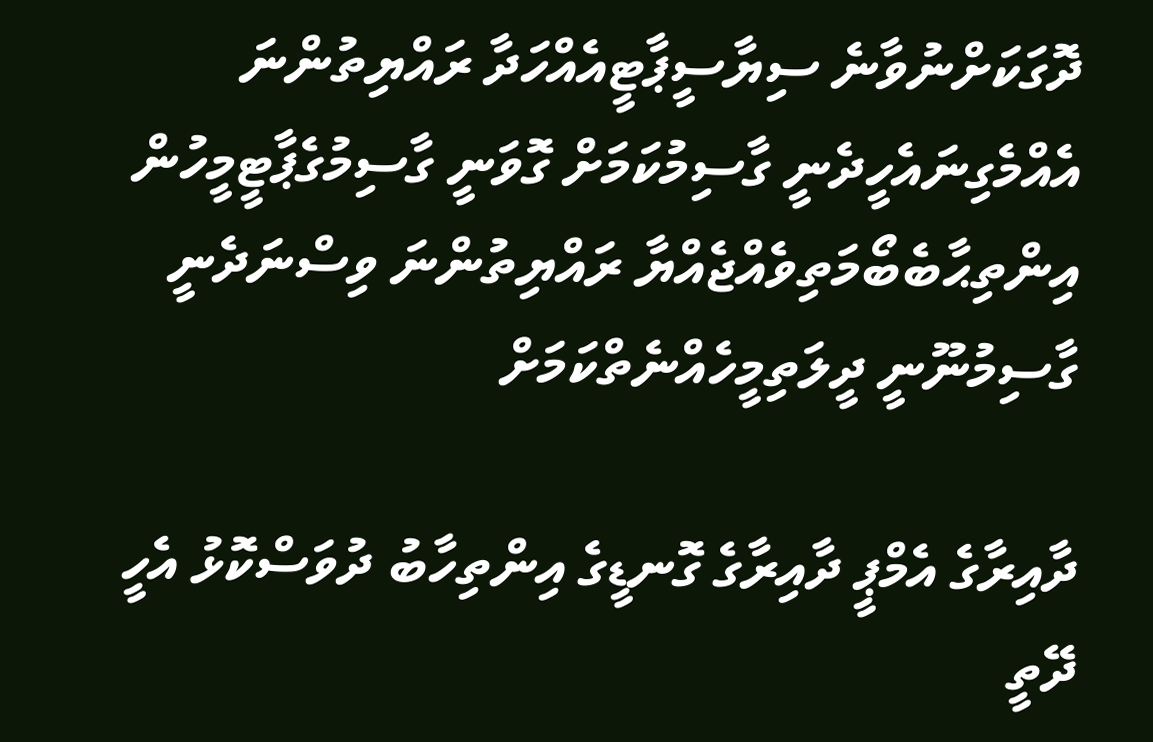ދޮގަކަށްނުވާނެ ސިޔާސީޕާޓީއެއްހަދާ ރައްޔިތުންނަ އެއްމެގިނައެހީދެނީ ގާސިމުކަމަށް ގޮވަނީ ގާސިމުގެޕާޓީމީހުން އިންތިޙާބެބޯމަތިވެއްޖެއްޔާ ރައްޔިތުންނަ ވިސްނަދެނީ ގާސިމުނޫނީ ދީލަތިމީހެއްނެތްކަމަށް

ދާއިރާގެ އެމްޕީ ދާއިރާގެ ގޮނޑީގެ އިންތިހާބު ދުވަސްކޮޅު އެހީ ދޭތީ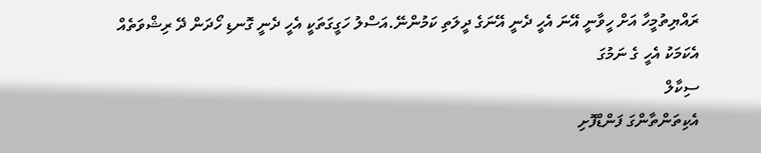ރައްޔިތުމީހާ އަށް ހީވާނީ އޭނަ އެހީ ދެނީ އޭނަގެ ދީލަތި ކަމުންނޭ.އަސްލު ހަގީގަތަކީ އެހީ ދެނީ ގޮނޑި ހޯދަން ދޭ ރިޝްވަތެއް އެކަމަކު އެހީ ގެ ނަމުގަ
ސިކާލް
އެކިތަންތާންގަ ފަންޑްފޮށި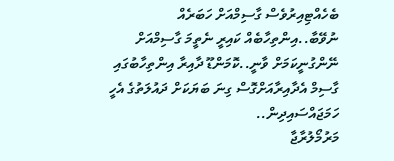ބެހެއްޓިއިރުވެސް ގާސިމްއަށް ހަބަރެއް ނުވޭބާ..އިންތިހާބެއް ކައިރީ ނެތީމަ ގާސިމްއަށް ނޭންގުނީކަމަށް ވާނީ..ކޮމަންޑޫ ދާއިރާ އިންތިހާބުގައި ގާސިމް އެދާއިރާއަށްގޮސް ގިނަ ބަޔަކަށް ދައުލަތުގެ އެހީ ހަމަޖައްސައިދިން..
މަރުމޯލުރާޖާ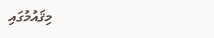މިޤައުމުގައި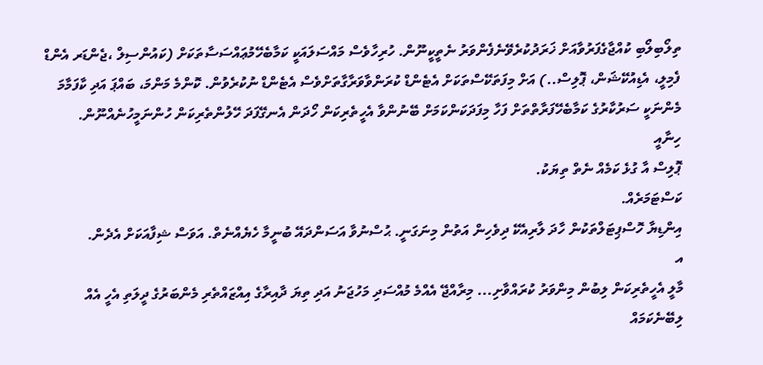ތިލޯބިލޯބި ކުއްޖާގެފަރުވާއަށް ޚަރަދުކުރެވޭނެފެންވަރު ނެތީކީނޫން. ހުރިހާވެސް މައްސަލައަކީ ކަމާބެހޭމުޢައްސަސާތަކަށް (ކައުންސިލް ،ޖެންޑަރ އެންޑް ފެމިލީ، އެޑިއުކޭޝަން، ޕޮލިސް..) އަށް މިފަތަކޭސްތަކަށް އެޓެންޑް ކުރަންވާވަރާގާތަށްވެސް އެޓެންޑް ނުކުރެވުން. ކޮންމެ މަންމަ، ބައްޕަ އަދި ކާފަމާމަ މެންނަކީ ސަރުކާރުގެ ކަމާބެހޭފަރާތްތަށް ފަހާ މިފަދަކަންކަމަށް ބޭނުންވާ އެހީތެރިކަން ހޯދަން އެނގޭފަދަ ހޭލުންތެރިކަން ހުންނަމީހުނެއްނޫން.
ހިނާއީ
ޕޮލިސް އާ ގުޅެ ކަމެއް ނެތް ތިޔަކު.
ކަސްޓަމަރެއް.
އިންޑިޔާ ހޮސްޕިޓަލްތަކުން ހާދަ ލާރިއެކޭ ދިވެހިން އަތުން މިނަގަނީ. ޙުސްނުވާ އަސަންދައޭ ބުނީމާ ހެޔެއްނެތް. އަވަސް ޝިފާއަކަށް އެދެން.
އ
މާލީ އެހީތެރިކަން ލިބުން މިންވަރު ކުރައްވާށި... މިރާއްޖޭ އެއްމެ މުއްސަދި މަހުޖަނު އަދި ތިޔަ ދާއިރާގެ އިއްޒައްތެރި މެންބަރުގެ ދީލަތި އެހީ އެއް ލިބޭނެކަމައް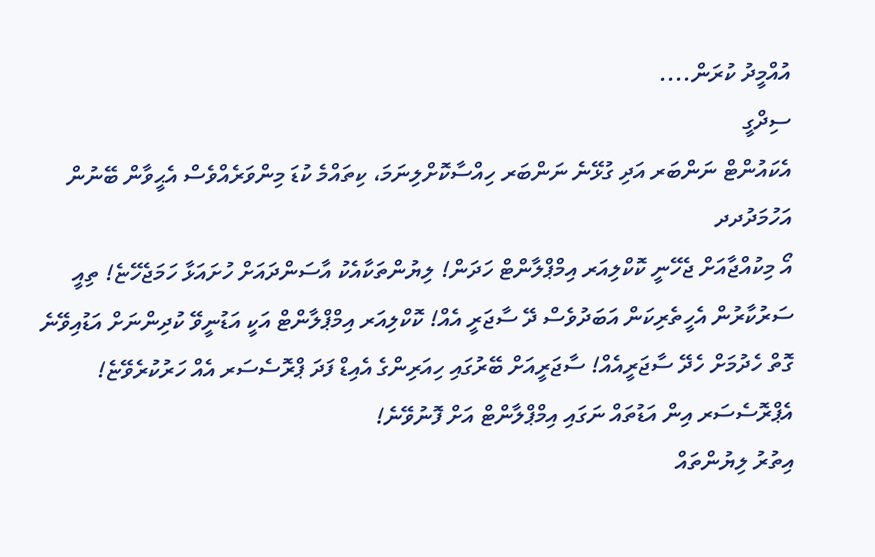އުއްމީދު ކުރަން....
ސިދްގީ
އެކައުންޓް ނަންބަރ އަދި ގުޅޭނެ ނަންބަރ ހިއްސާކޮށްލިނަމަ، ކިތައްމެ ކުޑަ މިންވަރެއްވެސް އެޙީވާން ބޭނުން
އަހުމަދުދދ
އޯ މިކުއްޖާއަށް ޖެހޭނީ ކޮކްލިއަރ އިމްޕްލާންޓް ހަދަން! ލިޔުންތަކާއެކު އާސަންދައަށް ހުށައަޅާ ހަމަޖެހޭޏެ! ތިއީ ސަރުކާރުން އެހީތެރިކަން އަބަދުވެސް ދޭ ސާޖަރީ އެއް! ކޮކްލިއަރ އިމްޕްލާންޓް އަކީ އަޑުނީވޭ ކުދިންނަށް އަޑުއިވޭނެ ގޮތް ހެދުމަށް ހެދޭ ސާޖަރީއެއް! ސާޖަރީއަށް ބޭރުގައި ހިއަރިންގެ އެއިޑް ފަދަ ޕްރޮސެސަރ އެއް ހަރުކުރެވޭޏެ! އެޕްރޮސެސަރ އިން އަޑުތައް ނަގައި އިމްޕްލާންޓް އަށް ފޮނުވޭނެ!
އިތުރު ލިޔުންތައް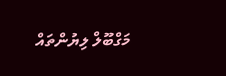މަގްބޫލް ލިޔުންތައް